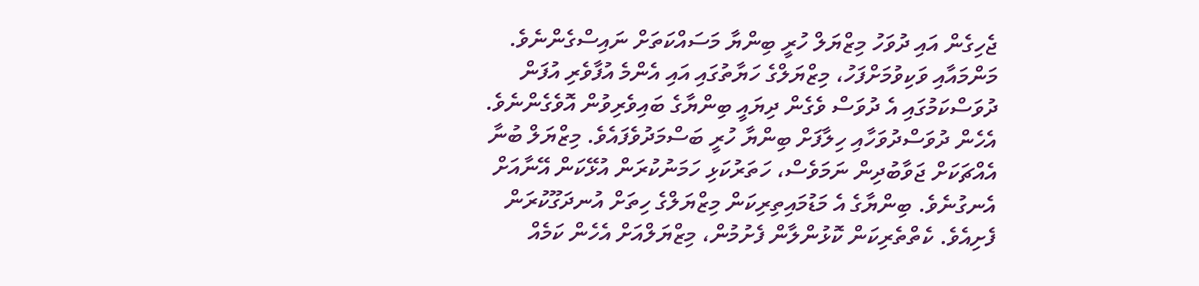ޖެހިގެން އައި ދުވަހު މިޒްޔަލް ހުރީ ބިންޔާ މަސައްކަތަށް ނައިސްގެންނެވެ. މަންމައާއި ވަކިވުމަށްފަހު، މިޒްޔަލްގެ ހަޔާތުގައި އައި އެންމެ އުފާވެރި އުފަން ދުވަސްކަމުގައި އެ ދުވަސް ވެގެން ދިޔައީ ބިންޔާގެ ބައިވެރިވުން އޮވެގެންނެވެ. އެހެން ދުވަސްދުވަހާއި ހިލާފަށް ބިންޔާ ހުރީ ބަސްމަދުވެފައެވެ. މިޒްޔަލް ބުނާ އެއްޗަކަށް ޖަވާބުދިން ނަމަވެސް، ހަތަރުކަޅި ހަމަނުކުރަން އުޅޭކަން އޭނާއަށް އެނގުނެވެ. ބިންޔާގެ އެ މަޑުމައިތިރިކަން މިޒްޔަލްގެ ހިތަށް އުނދަގޫކުރަން ފެށިއެވެ. ކެތްތެރިކަން ކޮޅުންލާން ފެށުމުން، މިޒްޔަލްއަށް އެހެން ކަމެއް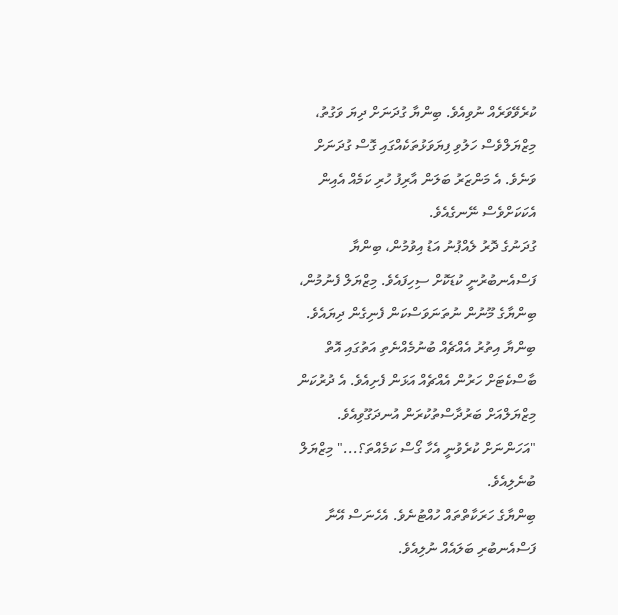ކުރެވޭވަރެއް ނުވިއެވެ. ބިންޔާ ގުދަނަށް ދިޔަ ވަގުތު، މިޒްޔަލްވެސް ހަލުވި ފިޔަވަޅުތަކެއްގައި ގޮސް ގުދަނަށް ވަނެވެ. އެ މަންޒަރު ބަލަން އާރިފު ހުރި ކަމެއް އެއިން އެކަކަށްވެސް ނޭނގެއެވެ.
ގުދަނުގެ ދޮރު ލެއްޕުނު އަޑު އިވުމުން، ބިންޔާ ފަސްއެނބުރުނީ ކުޑަކޮށް ސިހިފައެވެ. މިޒްޔަލް ފެނުމުން، ބިންޔާގެ މޫނުން ނުތަނަވަސްކަން ފެނިގެން ދިޔައެވެ. ބިންޔާ އިތުރު އެއްޗެއް ބުނުމެއްނެތި އަތުގައި އޮތް ބާސްކެޓަށް ހަރުން އެއްޗެއް އަޅަން ފެށިއެވެ. އެ ދުރުކަން މިޒްޔަލްއަށް ބަރުދާސްތުކުރަން އުނދަގޫވިއެވެ.
"އަހަންނަށް ކުރެވުނީ އެހާ ގޯސް ކަމެއްތަ؟..." މިޒްޔަލް ބުނެލިއެވެ.
ބިންޔާގެ ހަރަކާތްތައް ހުއްޓުނެވެ. އެހެނަސް އޭނާ ފަސްއެނބުރި ބަލައެއް ނުލިއެވެ.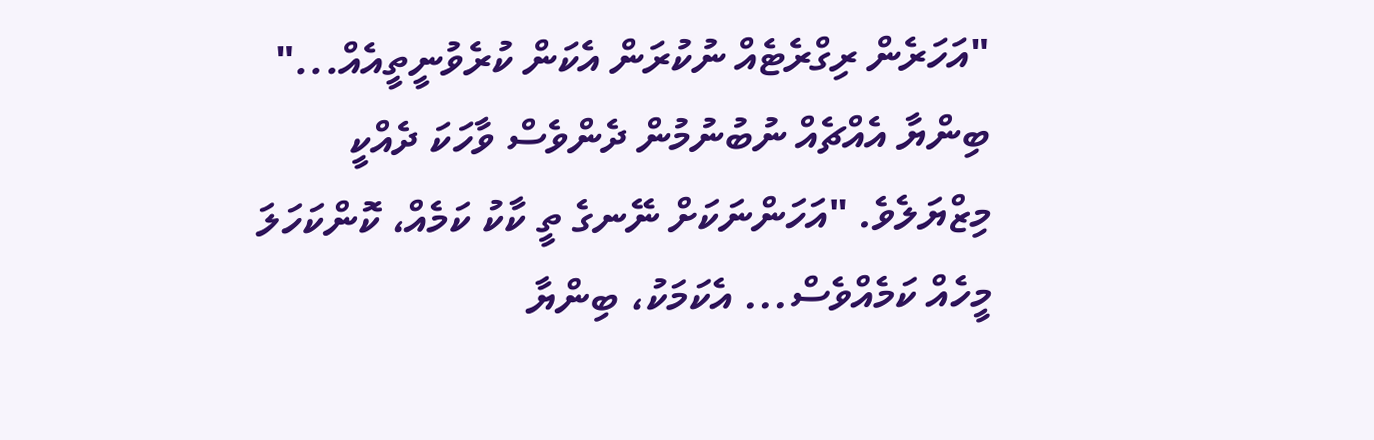"އަހަރެން ރިގްރެޓެއް ނުކުރަން އެކަން ކުރެވުނީތީއެއް..." ބިންޔާ އެއްޗެއް ނުބުނުމުން ދެންވެސް ވާހަކަ ދެއްކީ މިޒްޔަލެވެ. "އަހަންނަކަށް ނޭނގެ ތީ ކާކު ކަމެއް، ކޮންކަހަލަ މީހެއް ކަމެއްވެސް... އެކަމަކު، ބިންޔާ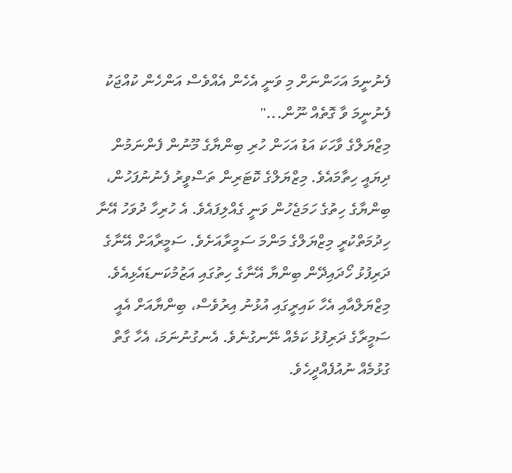ފެނުނީމަ އަހަންނަށް މި ވަނީ އެހެން އެއްވެސް އަންހެން ކުއްޖަކު ފެނުނީމަ ވާ ގޮތެއް ނޫން..."
މިޒްޔަލްގެ ވާހަކަ އަޑު އަހަން ހުރި ބިންޔާގެ މޫނުން ފެންނަމުން ދިޔައީ ހިތާމައެވެ. މިޒްޔަލްގެ ކޮޓަރިން ތަސްވީރު ފެނުނުފަހުން، ބިންޔާގެ ހިތުގެ ހަމަޖެހުން ވަނީ ގެއްލިފައެވެ. އެ ހުރިހާ ދުވަހު އޭނާ ހިދުމަތްކުރީ މިޒްޔަލްގެ މަންމަ ސަމީރާއަށެވެ. ސަމީރާއަށް އޭނާގެ ދަރިފުޅު ހޯދައިދޭން ބިންޔާ އޭނާގެ ހިތުގައި އަޒުމުކަނޑައެޅިއެވެ. މިޒްޔަލްއާއި އެހާ ކައިރީގައި އުޅުނު އިރުވެސް، ބިންޔާއަށް އެއީ ސަމީރާގެ ދަރިފުޅު ކަމެއް ނޭނގުނެވެ. އެނގުނުނަމަ، އެހާ ގާތް ގުޅުމެއް ނުއުފެއްދީހެވެ.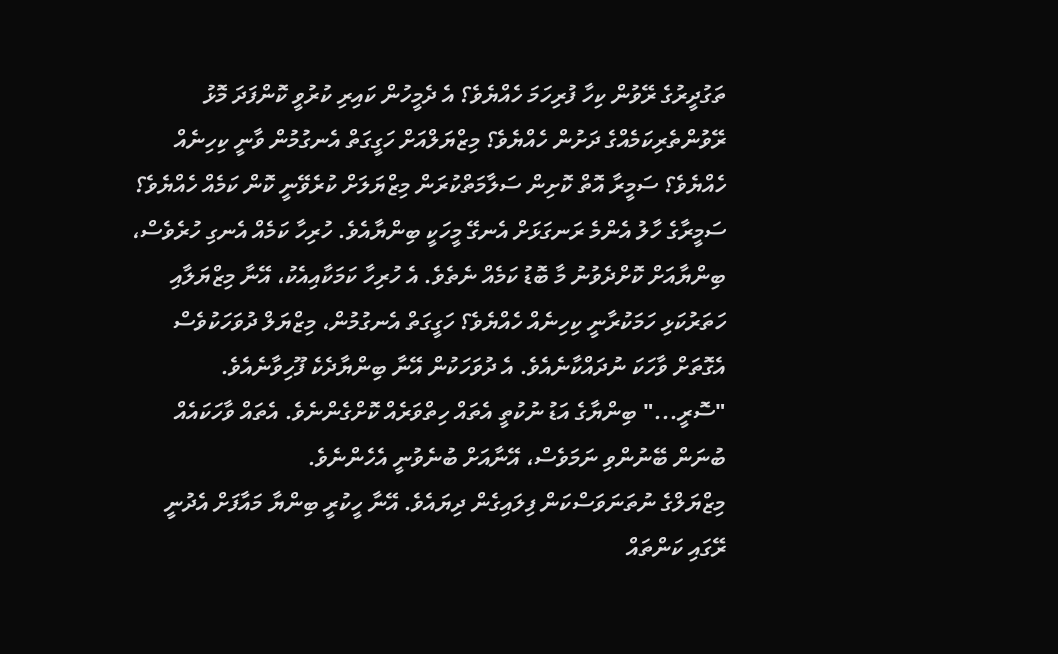ތަގުދީރުގެ ރޭވުން ކިހާ ފުރިހަމަ ހެއްޔެވެ؟ އެ ދެމީހުން ކައިރި ކުރުވީ ކޮންފަދަ މޮޅު ރޭވުންތެރިކަމެއްގެ ދަށުން ހެއްޔެވެ؟ މިޒްޔަލްއަށް ހަގީގަތް އެނގުމުން ވާނީ ކިހިނެއް ހެއްޔެވެ؟ ސަމީރާ އޮތް ކޮށިން ސަލާމަތްކުރަން މިޒްޔަލަށް ކުރެވޭނީ ކޮން ކަމެއް ހެއްޔެވެ؟ ސަމީރާގެ ހާލު އެންމެ ރަނގަޅަށް އެނގޭ މީހަކީ ބިންޔާއެވެ. ހުރިހާ ކަމެއް އެނގި ހުރެވެސް، ބިންޔާއަށް ކޮށްދެވުނު މާ ބޮޑު ކަމެއް ނެތެވެ. އެ ހުރިހާ ކަމަކާއިއެކު، އޭނާ މިޒްޔަލާއި ހަތަރުކަޅި ހަމަކުރާނީ ކިހިނެއް ހެއްޔެވެ؟ ހަގީގަތް އެނގުމުން، މިޒްޔަލް ދުވަހަކުވެސް އެގޮތަށް ވާހަކަ ނުދައްކާނެއެވެ. އެ ދުވަހަކުން އޭނާ ބިންޔާދެކެ ފޫހިވާނެއެވެ.
"ސޮރީ..." ބިންޔާގެ އަޑު ނުކުތީ އެތައް ހިތްވަރެއް ކޮށްގެންނެވެ. އެތައް ވާހަކައެއް ބުނަން ބޭނުންވި ނަމަވެސް، އޭނާއަށް ބުނެވުނީ އެހެންނެވެ.
މިޒްޔަލްގެ ނުތަނަވަސްކަން ފިލައިގެން ދިޔައެވެ. އޭނާ ހީކުރީ ބިންޔާ މައާފަށް އެދުނީ ރޭގައި ކަންތައް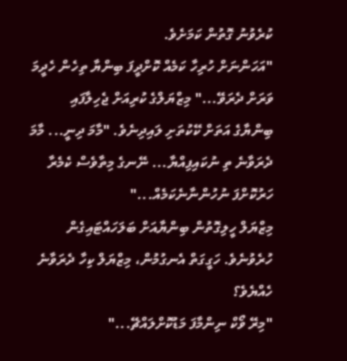ކުރެވުނު ގޮތުން ކަމަށެވެ.
"އަހަންނަށް ހުރިހާ ކަމެއް ކޮށްދީފަ ބިންޔާ ތިހެން ހެދީމަ ވަރަށް ދެރަވޭ..." މިޒްޔަލްގެ ކުރިއަށް ޖެހިލާފައި ބިންޔާގެ އަތަށް ކޭކުތަށި ލައިދިނެވެ. "މާމަ ދިނީ... މާމަ ދެރަވާނެ ތި ނުކައިފިއްޔާ... ނޭނގެ މިތާވެސް ކެމެރާ ހަރުކޮށްފަ ނުހުންނާނެކަމެއް..."
މިޒްޔަލް ހީލިގޮތުން ބިންޔާއަށް ބަލަހައްޓައިގެން ހުރެވުނެވެ. ހަގީގަތް އެނގުމުން، މިޒްޔަލް ކިހާ ދެރަވާނެ ހެއްޔެވެ؟
"މިރޭ ވޯކް ނިންމާފަ މަޑުކޮށްލައްޗޭ..."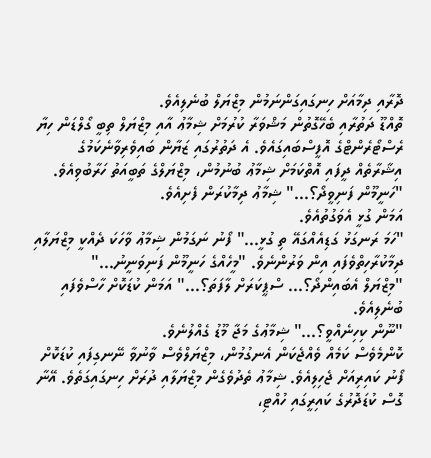ދޮރާއި ދިމާއަށް ހިނގައިގަންނަމުން މިޒްޔަލް ބުނެލިއެވެ.
ތޮއްޑޫ ދަތުރާއި ބެހޭގޮތުން މަޝްވަރާ ކުރުމަށް ޝިމާޢު އާއި މިޒްޔަލް ތިބީ ގޯލްޑަން ހިޔާ ރެސްޓޯރެންޓްގެ އޮފީސްބައިގައެވެ. އެ ދަތުރުގައި ޒަޔާން ބައިވެރިވާނެކަމުގެ އިޝާރާތެއް ދީފައި އޮތްކަމަށް ޝިމާޢު ބުނުމުން، މިޒްޔަލްގެ ތަބީއަތު ހަރާބުވިއެވެ.
"ހަނީމޫން ފަނިވީދޯ؟..." ޝިމާޢު ދިމާކުރަން ފެށިއެވެ.
އަމަން ގުޅީ އެވަގުތުއެވެ.
"ހަމަ ރަނގަޅު ގަޑިއެއްގައޭ ތި ގުޅީ..." ފޯނު ނަގަމުން ޝިމާޢު ވާހަކަ ދެއްކީ މިޒްޔަލާއި ދިމާކުރާހިތްވެފައި އިން ވަރުންނެވެ. "މީހެއްގެ ހަނީމޫން ފަނިވަނީނު..."
"މިޒްޔަލް އެބައިންދޯ؟... ސްޕީކަރަށް ލާފަތަ؟..." އަމަން ކުޑަކޮށް ހާސްވެފައި ބުނެލިއެވެ.
"ނޫން ކިހިނެއްވީ؟..." ޝިމާޢުގެ މަޖާ މޫޑު ގެއްލުނެވެ.
ކޮންމެވެސް ކަމެއް ވެއްޖެކަން އެނގުމުން، މިޒްޔަލްވެސް ވާނުވާ ނޭނގިފައި ކުޑަކޮށް ފޯނު ކައިރިއަށް ޖެހިލިއެވެ. ޝިމާޢު ތެދުވެގެން މިޒްޔަލާއި ދުރަށް ހިނގައިގަތެވެ. އޭނާ ގޮސް ކުޑަދޮރުގެ ކައިރީގައި ހުއްޓި،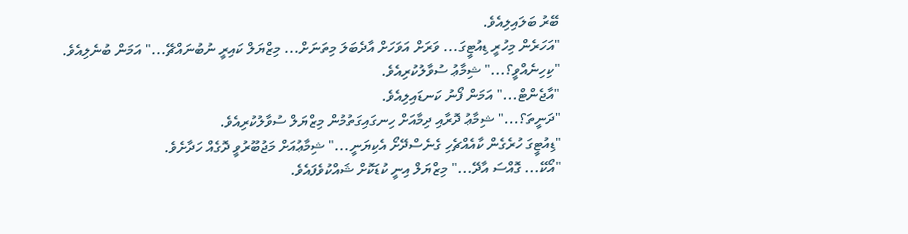ބޭރު ބަލައިލިއެވެ.
"އަހަރެން މިހުރީ ޑިއުޓީގަ... ވަރަށް އަވަހަށް އާދެބަލަ މިތަނަށް... މިޒްޔަލް ކައިރީ ނުބުނައްޗޭ..." އަމަން ބުނެލިއެވެ.
"ކިހިނެއްވީ؟..." ޝިމާޢު ސުވާލުކުރިއެވެ.
"އާޖެންޓް..." އަމަން ފޯނު ކަނޑައިލިއެވެ.
"ދަނީތަ؟..." ޝިމާޢު ދޮރާއި ދިމާއަށް ހިނގައިގަތުމުން މިޒްޔަލް ސުވާލުކުރިއެވެ.
"ޑިއުޓީގަ ހުރެގެން ކާއެއްޗެހި ގެނެސްދޭށޯ އެކިޔަނީ..." ޝިމާޢުއަށް މަޖުބޫރުވީ ދޮގެއް ހަދާށެވެ.
"އޯކޭ... ގޮއްސަ އާދޭ..." މިޒްޔަލް އިނީ ކުޑަކޮށް ޝައްކުވެފައެވެ.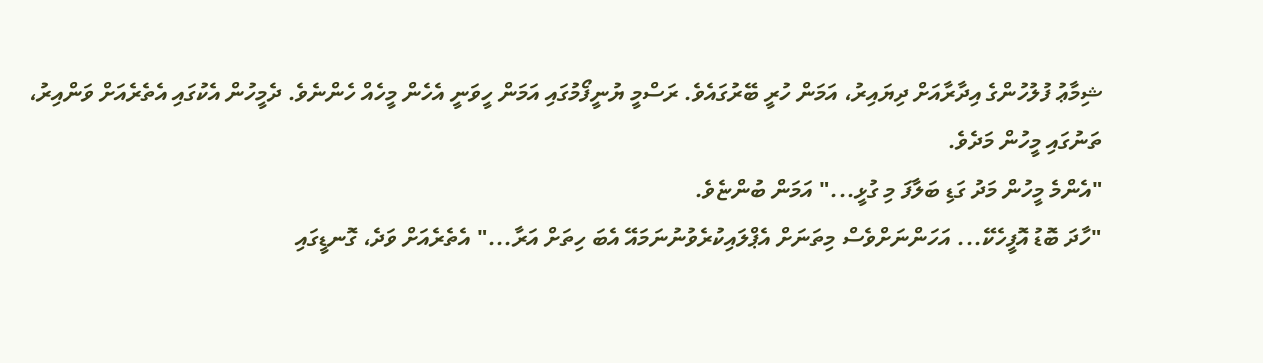ޝިމާޢު ފުލުހުންގެ އިދާރާއަށް ދިޔައިރު، އަމަން ހުރީ ބޭރުގައެވެ. ރަސްމީ ޔުނީފޯމުގައި އަމަން ހީވަނީ އެހެން މީހެއް ހެންނެވެ. ދެމީހުން އެކުގައި އެތެރެއަށް ވަންއިރު، ތަނުގައި މީހުން މަދެވެ.
"އެންމެ މީހުން މަދު ގަޑި ބަލާފަ މި ގުޅީ..." އަމަން ބުންޏެވެ.
"ހާދަ ބޮޑު އޮފީހެކޭ... އަހަންނަށްވެސް މިތަނަށް އެޕްލައިކުރެވުނުނަމައޭ އެބަ ހިތަށް އަރާ..." އެތެރެއަށް ވަދެ، ގޮނޑީގައި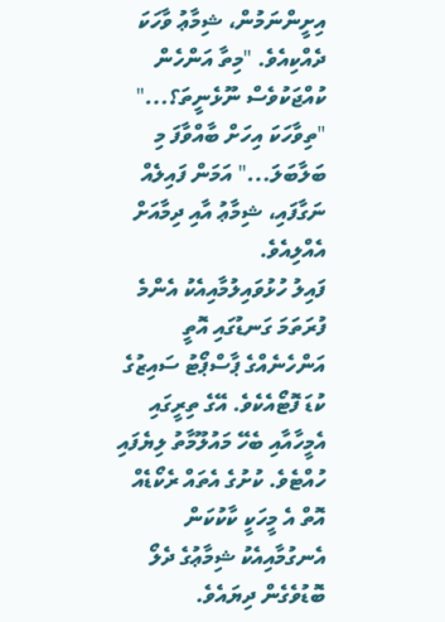އިށީންނަމުން، ޝިމާޢު ވާހަކަ ދެއްކިއެވެ. "މިތާ އަންހެން ކުއްޖަކުވެސް ނޫޅެނީތަ؟..."
"ތިވާހަކަ އިހަށް ބާއްވާފަ މި ބަލާބަލަ..." އަމަން ފައިލެއް ނަގާފައި، ޝިމާޢު އާއި ދިމާއަށް އެއްލިއެވެ.
ފައިލު ހުޅުވައިލުމާއިއެކު އެންމެ ފުރަތަމަ ގަނޑުގައި އޮތީ އަންހެނެއްގެ ޕާސްޕޯޓު ސައިޒުގެ ކުޑަ ފޮޓޯއެކެވެ. އޭގެ ތިރީގައި އެމީހާއާއި ބެހޭ މައުލޫމާތު ލިޔެފައި ހުއްޓެވެ. ކުށުގެ އެތައް ރެކޯޑެއް އޮތް އެ މީހަކީ ކާކުކަން އެނގުމާއިއެކު ޝިމާޢުގެ ދެލޯ ބޮޑުވެގެން ދިޔައެވެ.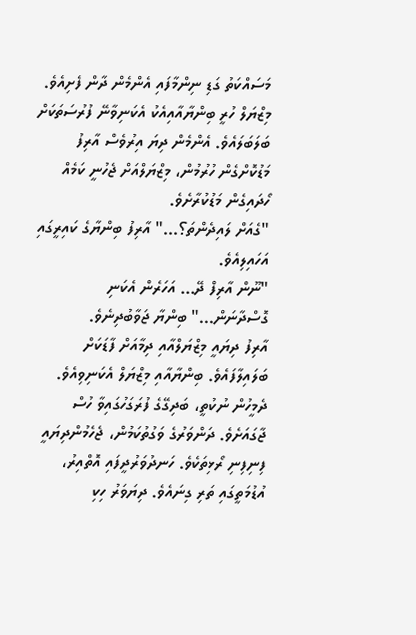މަސައްކަތު ގަޑި ނިންމާފައި އެންމެން ދާން ފެށިއެވެ. މިޒްޔަލް ހުރީ ބިންޔާއާއިއެކު އެކަނިވާނޭ ފުރުސަތަކަށް ބަލަބަލައެވެ. އެންމެން ދިޔަ އިރުވެސް އާރިފު މަޑުކޮށްގެން ހުރުމުން، މިޒްޔަލްއަށް ޖެހުނީ ކަމެއް ހޯދައިގެން މަޑުކުރާށެވެ.
"ގެއަށް ލައިދެންތަ؟..." އާރިފު ބިންޔާގެ ކައިރީގައި އަހައިލިއެވެ.
"ނޫން އާރިފް ދޭ... އަހަރެން އެކަނި ގޮސްދާނަން..." ބިންޔާ ޖަވާބުދިނެވެ.
އާރިފު ދިޔައީ މިޒްޔަލްއާއި ދިމާއަށް ފާޑަކަށް ބަލައިލާފައެވެ. ބިންޔާއާއި މިޒްޔަލް އެކަނިވިއެވެ. ދެމީހުން ނުކުތީ، ބަދިގޭގެ ފުރަގަހުގައިވާ ހުސް ޖާގައަށެވެ. ދަންވަރުގެ ވަގުތުކަމުން، ޖެހެމުންދިޔައީ ފިނިފިނި ރޯޅިތަކެވެ. ހަނދުވަރުދީފައި އޮތްއިރު، އުޑުމަތީގައި ތަރި ގިނައެވެ. ދިޔަވަރު ހިކި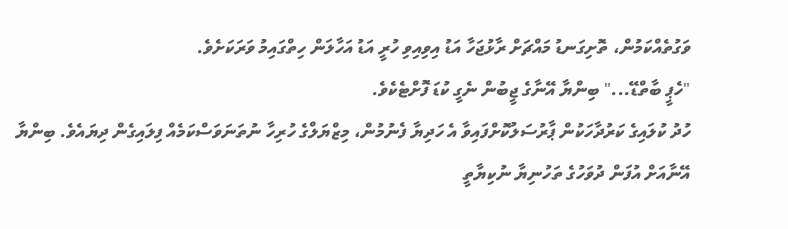ވަގުތެއްކަމުން، ތޮށިގަނޑު މައްޗަށް ރާޅުޖަހާ އަޑު އިވިއިވި ހުރީ އަޑު އަހާލަން ހިތްގައިމު ވަރަކަށެވެ.
"ހެޕީ ބާތްޑޭ..." ބިންޔާ އޭނާގެ ޖީބުން ނެގީ ކުޑަ ފޮށްޓެކެވެ.
ހުދު ކުލައިގެ ކަރުދާހަކުން ޕާރުސަލުކޮށްފައިވާ އެ ހަދިޔާ ފެނުމުން، މިޒްޔަލްގެ ހުރިހާ ނުތަނަވަސްކަމެއް ފިލައިގެން ދިޔައެވެ. ބިންޔާ އޭނާއަށް އުފަން ދުވަހުގެ ތަހުނިޔާ ނުކިޔާތީ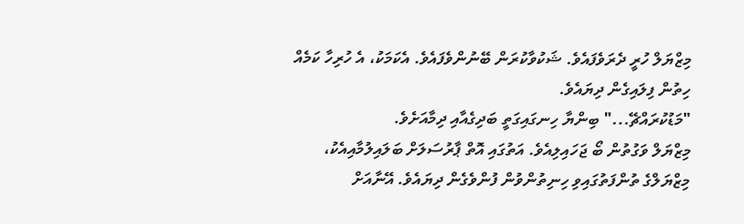މިޒްޔަލް ހުރީ ދެރަވެފައެވެ. ޝަކުވާކުރަން ބޭނުންވެފައެވެ. އެކަމަކު، އެ ހުރިހާ ކަމެއް ހިތުން ފިލައިގެން ދިޔައެވެ.
"މަޑުކުރައްޗޭ..." ބިންޔާ ހިނގައިގަތީ ބަދިގެއާއި ދިމާއަށެވެ.
މިޒްޔަލް ވަގުތުން ބޯ ޖަހައިލިއެވެ. އަތުގައި އޮތް ޕާރުސަލަށް ބަލައިލުމާއިއެކު، މިޒްޔަލްގެ ތުންފަތުގައިވި ހިނިތުންވުން ފުންވެގެން ދިޔައެވެ. އޭނާއަށް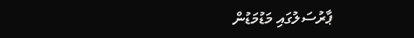ޕާރުސަލުގައި މަޑުމަޑުން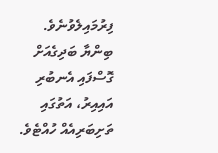ފިރުމައިލެވުނެވެ. ބިންޔާ ބަދިގެއަށް ގޮސްފައި އެނބުރި އައިއިރު، އަތުގައި ތަށިބަރިއެއް ހުއްޓެވެ.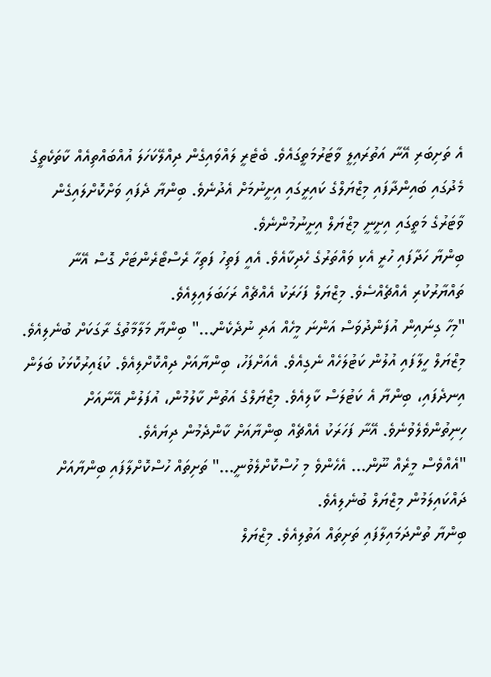އެ ތަށިބަރި އޭނާ އަތުރައިލީ ވާޓަރުމަތީގައެވެ. ބެޓެރީ ލައްވައިގެން ދިއްލޭކަހަލަ އުއްބައްތިއެއް ކާތަކެތީގެ މެދުގައި ބައިންދާފައި މިޒްޔަލްގެ ކައިރީގައި އިށީނުމަށް އެދުނެވެ. ބިންޔާ ދެފައި ވަށްކޮށްލައިގެން ވާޓަރުގެ މަތީގައި އިށީނީ މިޒްޔަލް އިށީނުމުންނެވެ.
ބިންޔާ ހަދާފައި ހުރީ އެކި ވައްތަރުގެ ހެދިކާއެވެ. އެއީ ފަތިހު ފަތިހާ ރެސްޓޯރެންޓަށް ގޮސް އޭނާ ތައްޔާރުކުރި އެއްޗެއްސެވެ. މިޒްޔަލް ފަހަރަކު އެއްޗެއް ރަހަބަލައިލިއެވެ.
"މިހާ ގިނައިން އުފަންދުވަސް އަންނަ މީހެއް އަދި ނުދެކެން..." ބިންޔާ މަލާމާތުގެ ރާގަކަށް ބުނެލިއެވެ.
މިޒްޔަލް ހީލާފައި އުލުން ކަޓުލަހެއް ނެގިއެވެ. އެއަށްފަހު، ބިންޔާއަށް ދިއްކޮށްލިއެވެ. ކުޑައިރުކޮޅަކު ބަލަން އިނދެފައި، ބިންޔާ އެ ކަޓުލަސް ކާލިއެވެ. މިޒްޔަލްގެ އަތުން ކާލުމުން، އުފަލުން އޭނާއަށް ހިނިތުންވެލެވުނެވެ. އޭނާ ފަހަރަކު އެއްޗެއް ބިންޔާއަށް ކާންދެމުން ދިޔައެވެ.
"އެއްވެސް މީރެއް ނޫން... އެހެންވެ މި ހުސްކޮށްލެވުނީ..." ތަށިތައް ހުސްކޮށްލާފައި ބިންޔާއަށް ދައްކައިލަމުން މިޒްޔަލް ބުނެލިއެވެ.
ބިންޔާ ތުންދަމައިލާފައި ތަށިތައް އަތުލިއެވެ. މިޒްޔަލް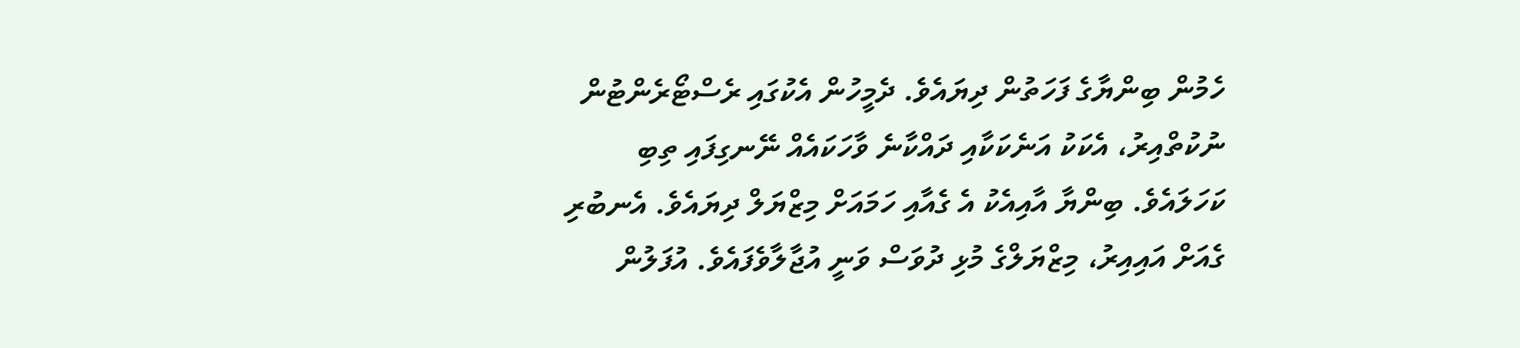ހެމުން ބިންޔާގެ ފަހަތުން ދިޔައެވެ. ދެމީހުން އެކުގައި ރެސްޓޯރެންޓުން ނުކުތްއިރު، އެކަކު އަނެކަކާއި ދައްކާނެ ވާހަކައެއް ނޭނގިފައި ތިބި ކަހަލައެވެ. ބިންޔާ އާއިއެކު އެ ގެއާއި ހަމައަށް މިޒްޔަލް ދިޔައެވެ. އެނބުރި ގެއަށް އައިއިރު، މިޒްޔަލްގެ މުޅި ދުވަސް ވަނީ އުޖާލާވެފައެވެ. އުފަލުން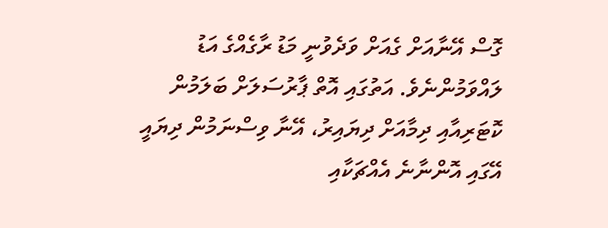ގޮސް އޭނާއަށް ގެއަށް ވަދެވުނީ މަޑު ރާގެއްގެ އަޑު ލައްވަމުންނެވެ. އަތުގައި އޮތް ޕާރުސަލަށް ބަލަމުން ކޮޓަރިއާއި ދިމާއަށް ދިޔައިރު، އޭނާ ވިސްނަމުން ދިޔައީ އޭގައި އޮންނާނެ އެއްޗަކާއި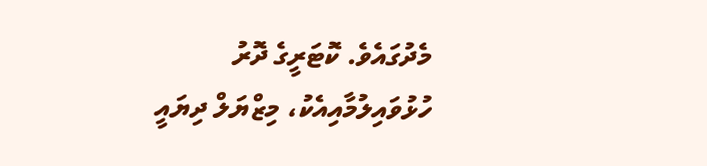މެދުގައެވެ. ކޮޓަރީގެ ދޮރު ހުޅުވައިލުމާއިއެކު، މިޒްޔަލް ދިޔައީ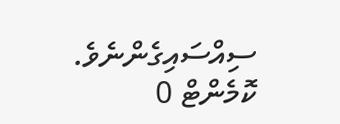ސިއްސައިގެންނެވެ.
ކޮމެންޓް 0